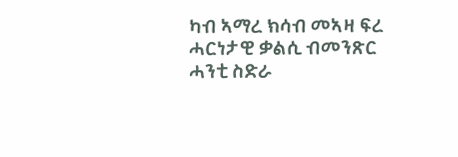ካብ ኣማረ ክሳብ መኣዛ ፍረ ሓርነታዊ ቃልሲ ብመንጽር ሓንቲ ስድራ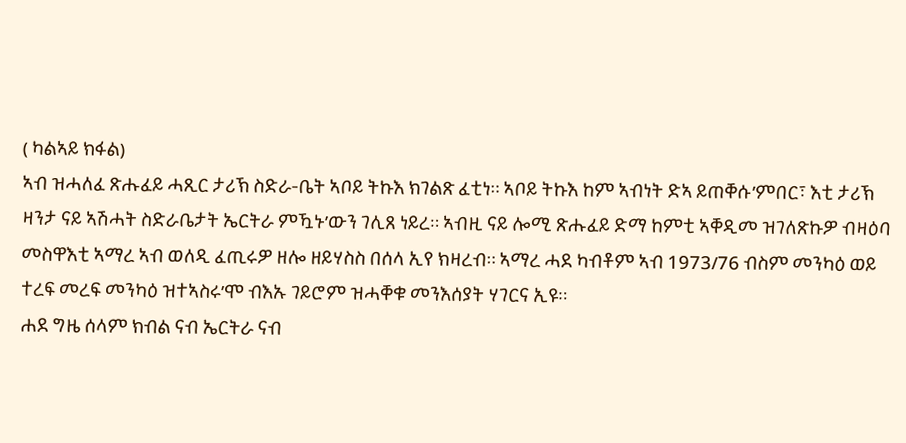( ካልኣይ ክፋል)
ኣብ ዝሓለፈ ጽሑፈይ ሓጺር ታሪኽ ስድራ-ቤት ኣቦይ ትኩእ ክገልጽ ፈቲነ። ኣቦይ ትኩእ ከም ኣብነት ድኣ ይጠቐሱ’ምበር፣ እቲ ታሪኽ ዛንታ ናይ ኣሽሓት ስድራቤታት ኤርትራ ምዃኑ’ውን ገሊጸ ነይረ። ኣብዚ ናይ ሎሚ ጽሑፈይ ድማ ከምቲ ኣቐዲመ ዝገለጽኩዎ ብዛዕባ መስዋእቲ ኣማረ ኣብ ወለዲ ፈጢሩዎ ዘሎ ዘይሃስስ በሰላ ኢየ ክዛረብ። ኣማረ ሓደ ካብቶም ኣብ 1973/76 ብስም መንካዕ ወይ ተረፍ መረፍ መንካዕ ዝተኣስሩ’ሞ ብእኡ ገይሮም ዝሓቐቁ መንእሰያት ሃገርና ኢዩ።
ሐደ ግዜ ሰላም ክብል ናብ ኤርትራ ናብ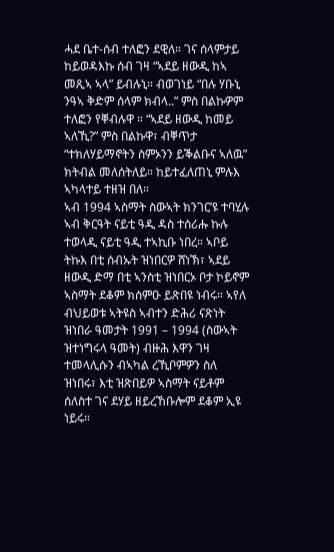ሓደ ቤተ-ሰብ ተለፎን ደዊለ። ገና ሰላምታይ ከይወዳእኩ ሰብ ገዛ “ኣደይ ዘውዲ ከኣ መጺኣ ኣላ” ይብሉኒ። ብወገነይ “በሉ ሃቡኒ ንዓኣ ቅድም ሰላም ክብላ..” ምስ በልኩዎም ተለፎን የቐብሉዋ ። “ኣደይ ዘውዲ ከመይ ኣለኺ?” ምስ በልኩዋ፣ ብቐጥታ “ተክለሃይማኖትን ስምኦንን ይቕልቡና ኣለዉ” ክትብል መለሰትለይ። ከይተፈለጠኒ ምሉእ ኣካላተይ ተዘዝ በለ።
ኣብ 1994 ኣስማት ስውኣት ክንገር’ዩ ተባሂሉ ኣብ ቅርዓት ናይቲ ዓዲ ዳስ ተሰሪሑ ኩሉ ተወላዲ ናይቲ ዓዲ ተኣኪቡ ነበረ። ኣቦይ ትኩእ በቲ ሰብኡት ዝነበርዎ ሸነኽ፣ ኣደይ ዘውዲ ድማ በቲ ኣንስቲ ዝነበርኦ ቦታ ኮይኖም ኣስማት ደቆም ክሰምዑ ይጽበዩ ነብሩ። ኣየለ ብህይወቱ ኣትዩስ ኣብተን ድሕሪ ናጽነት ዝነበራ ዓመታት 1991 – 1994 (ስውኣት ዝተነግሩላ ዓመት) ብዙሕ እዋን ገዛ ተመላሊሱን ብኣካል ረኺቦምዎን ስለ ዝነበሩ፣ እቲ ዝጽበይዎ ኣስማት ናይቶም ሰለስተ ገና ደሃይ ዘይረኸቡሎም ደቆም ኢዩ ነይሩ።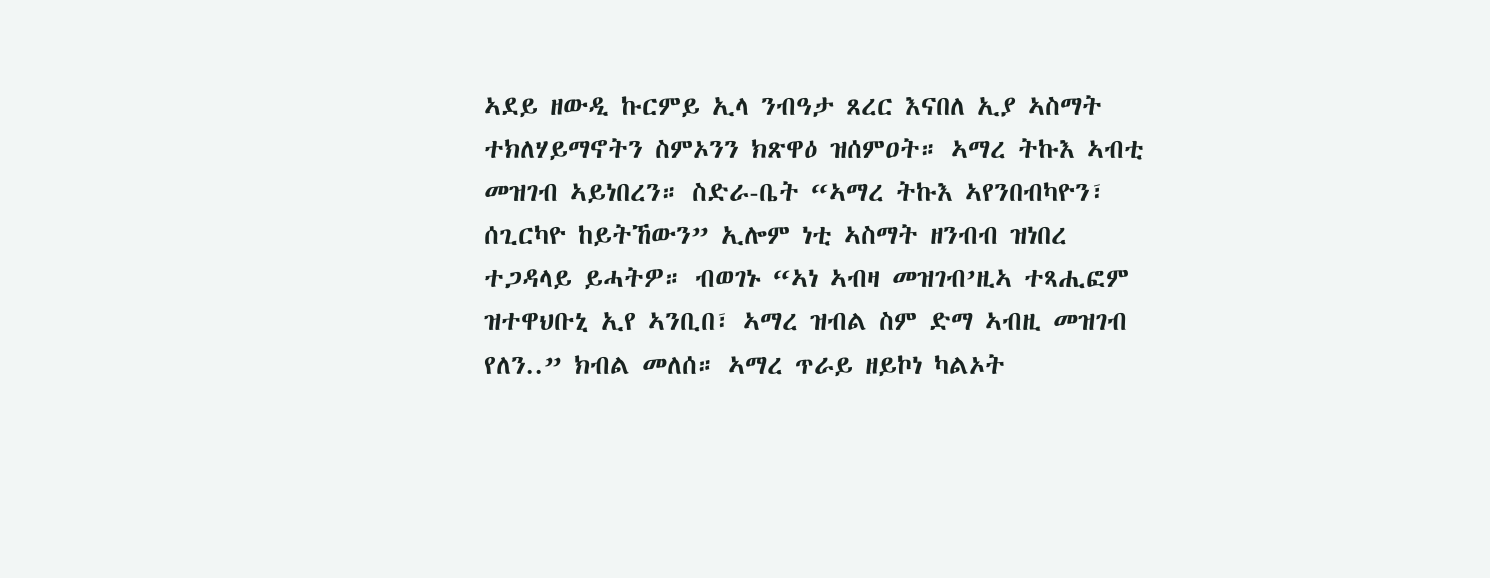ኣደይ ዘውዲ ኩርምይ ኢላ ንብዓታ ጸረር እናበለ ኢያ ኣስማት ተክለሃይማኖትን ስምኦንን ክጽዋዕ ዝሰምዐት። ኣማረ ትኩእ ኣብቲ መዝገብ ኣይነበረን። ስድራ-ቤት “ኣማረ ትኩእ ኣየንበብካዮን፣ ሰጊርካዮ ከይትኸውን” ኢሎም ነቲ ኣስማት ዘንብብ ዝነበረ ተጋዳላይ ይሓትዎ። ብወገኑ “ኣነ ኣብዛ መዝገብ’ዚኣ ተጻሒፎም ዝተዋህቡኒ ኢየ ኣንቢበ፣ ኣማረ ዝብል ስም ድማ ኣብዚ መዝገብ የለን..” ክብል መለሰ። ኣማረ ጥራይ ዘይኮነ ካልኦት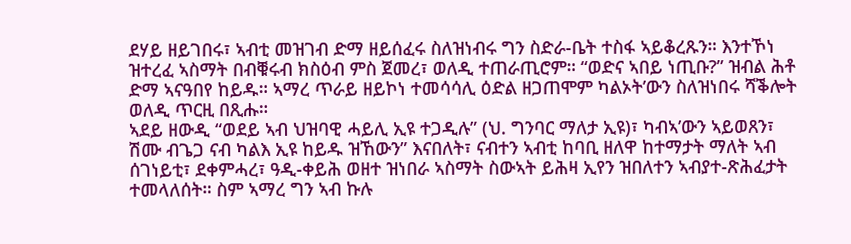ደሃይ ዘይገበሩ፣ ኣብቲ መዝገብ ድማ ዘይሰፈሩ ስለዝነብሩ ግን ስድራ-ቤት ተስፋ ኣይቆረጹን። እንተኾነ ዝተረፈ ኣስማት በብቑሩብ ክስዕብ ምስ ጀመረ፣ ወለዲ ተጠራጢሮም። “ወድና ኣበይ ነጢቡ?” ዝብል ሕቶ ድማ ኣናዓበየ ከይዱ። ኣማረ ጥራይ ዘይኮነ ተመሳሳሊ ዕድል ዘጋጠሞም ካልኦት’ውን ስለዝነበሩ ሻቕሎት ወለዲ ጥርዚ በጺሑ።
ኣደይ ዘውዲ “ወደይ ኣብ ህዝባዊ ሓይሊ ኢዩ ተጋዲሉ” (ህ. ግንባር ማለታ ኢዩ)፣ ካብኣ’ውን ኣይወጸን፣ ሽሙ ብጌጋ ናብ ካልእ ኢዩ ከይዱ ዝኸውን” እናበለት፣ ናብተን ኣብቲ ከባቢ ዘለዋ ከተማታት ማለት ኣብ ሰገነይቲ፣ ደቀምሓረ፣ ዓዲ-ቀይሕ ወዘተ ዝነበራ ኣስማት ስውኣት ይሕዛ ኢየን ዝበለተን ኣብያተ-ጽሕፈታት ተመላለሰት። ስም ኣማረ ግን ኣብ ኩሉ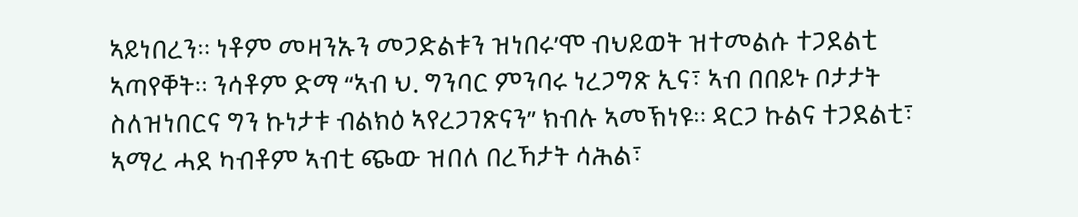ኣይነበረን። ነቶም መዛንኡን መጋድልቱን ዝነበሩ’ሞ ብህይወት ዝተመልሱ ተጋደልቲ ኣጣየቐት። ንሳቶም ድማ “ኣብ ህ. ግንባር ምንባሩ ነረጋግጽ ኢና፣ ኣብ በበይኑ ቦታታት ስለዝነበርና ግን ኩነታቱ ብልክዕ ኣየረጋገጽናን” ክብሉ ኣመኽነዩ። ዳርጋ ኩልና ተጋደልቲ፣ ኣማረ ሓደ ካብቶም ኣብቲ ጭው ዝበለ በረኻታት ሳሕል፣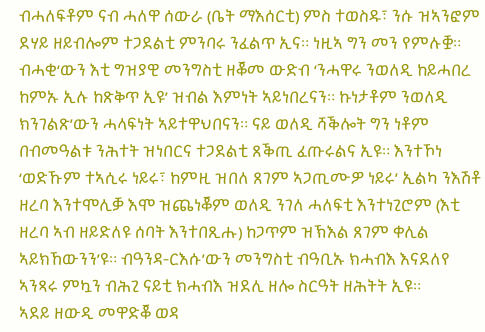ብሓለፍቶም ናብ ሓለዋ ሰውራ (ቤት ማእሰርቲ) ምስ ተወስዱ፣ ንሱ ዝኣንፎም ደሃይ ዘይብሎም ተጋደልቲ ምንባሩ ንፈልጥ ኢና። ነዚኣ ግን መን የምሉቛ። ብሓቂ‘ውን እቲ ግዝያዊ መንግስቲ ዘቖመ ውድብ ‘ንሓዋሩ ንወለዲ ከይሓበረ ከምኡ ኢሉ ከጽቅጥ ኢዩ’ ዝብል እምነት ኣይነበረናን። ኩነታቶም ንወለዲ ክንገልጽ’ውን ሓላፍነት ኣይተዋህበናን። ናይ ወለዲ ሻቕሎት ግን ነቶም በብመዓልቱ ንሕተት ዝነበርና ተጋደልቲ ጸቕጢ ፈጡሩልና ኢዩ። እንተኾነ ‘ወድኹም ተኣሲሩ ነይሩ፣ ከምዚ ዝበለ ጸገም ኣጋጢሙዎ ነይሩ’ ኢልካ ንእሽቶ ዘረባ እንተሞሊቓ እሞ ዝጨነቖም ወለዲ ንገለ ሓለፍቲ እንተነጊሮም (እቲ ዘረባ ኣብ ዘይድለዩ ሰባት እንተበጺሑ) ከጋጥም ዝኽእል ጸገም ቀሊል ኣይክኸውንን’ዩ። ብዓንዳ-ርእሱ’ውን መንግስቲ ብዓቢኡ ክሓብእ እናደለየ ኣንጻሩ ምኳን ብሕጊ ናይቲ ክሓብእ ዝደሊ ዘሎ ስርዓት ዘሕትት ኢዩ።
ኣደይ ዘውዲ መዋድቖ ወዳ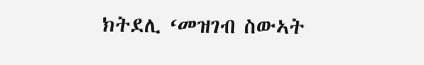ክትደሊ ‘መዝገብ ስውኣት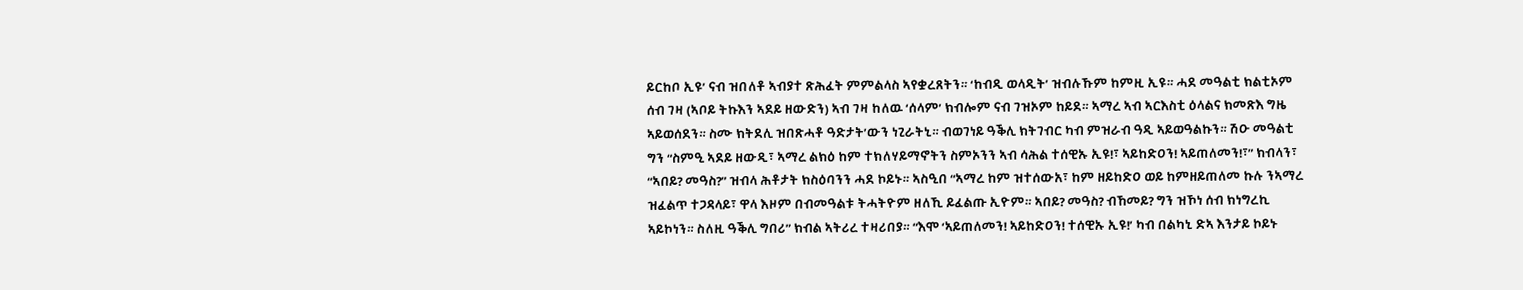ይርከቦ ኢዩ’ ናብ ዝበለቶ ኣብያተ ጽሕፈት ምምልላስ ኣየቋረጸትን። ‘ከብዲ ወላዲት’ ዝብሉኹም ከምዚ ኢዩ። ሓደ መዓልቲ ክልቲኦም ሰብ ገዛ (ኣቦይ ትኩእን ኣደይ ዘውድን) ኣብ ገዛ ከለዉ ‘ሰላም’ ክብሎም ናብ ገዝኦም ከይደ። ኣማረ ኣብ ኣርእስቲ ዕላልና ክመጽእ ግዜ ኣይወሰደን። ስሙ ክትደሊ ዝበጽሓቶ ዓድታት’ውን ነጊራትኒ። ብወገነይ ዓቕሊ ክትገብር ካብ ምዝራብ ዓዲ ኣይወዓልኩን። ሽዑ መዓልቲ ግን “ስምዒ ኣደይ ዘውዲ፣ ኣማረ ልክዕ ከም ተክለሃይማኖትን ስምኦንን ኣብ ሳሕል ተሰዊኡ ኢዩ!፣ ኣይከድዐን! ኣይጠለመን!፣” ክብላን፣ “ኣበይ? መዓስ?” ዝብላ ሕቶታት ክስዕባንን ሓደ ኮይኑ። ኣስዒበ “ኣማረ ከም ዝተሰውአ፣ ከም ዘይከድዐ ወይ ከምዘይጠለመ ኩሉ ንኣማረ ዝፈልጥ ተጋዳላይ፣ ዋላ እዞም በብመዓልቱ ትሓትዮም ዘለኺ ይፈልጡ ኢዮም። ኣበይ? መዓስ? ብኸመይ? ግን ዝኾነ ሰብ ክነግረኪ ኣይኮነን። ስለዚ ዓቕሊ ግበሪ” ክብል ኣትሪረ ተዛሪበያ። “እሞ ‘ኣይጠለመን! ኣይከድዐን! ተሰዊኡ ኢዩ!’ ካብ በልካኒ ድኣ እንታይ ኮይኑ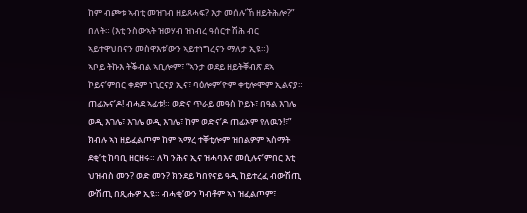ከም ብጮቱ ኣብቲ መዝገብ ዘይጸሓፍ? እታ መሰሉ’ኸ ዘይትሕሎ?” በለት። (እቲ ንስውኣት ዝወሃብ ዝነብረ ዓሰርተ ሽሕ ብር ኣይተዋህበናን መስዋእቱ’ውን ኣይተነግረናን ማለታ ኢዩ።)
ኣቦይ ትኩእ ትቕብል ኣቢሎም፣ “ኣንታ ወደይ ዘይትቐብጽ ደኣ ኮይና’ምበር ቀደም ነጊርናያ ኢና፣ ባዕሎም’ዮም ቀቲሎሞም ኢልናያ። ጠፊኡና’ዶ! ብሓደ ኣፊቱ!። ወድና ጥራይ መዓስ ኮይኑ፣ በዓል እገሌ ወዲ እገሌ፣ እገሌ ወዲ እገሌ፣ ከም ወድና’ዶ ጠፊኦም የለዉን!፣” ክብሉ ኣነ ዘይፈልጦም ከም ኣማረ ተቐቲሎም ዝበልዎም ኣስማት ደቂ‘ቲ ከባቢ ዘርዘሩ። ለካ ንሕና ኢና ዝሓባእና መሲሉና’ምበር እቲ ህዝብስ መን? ወድ መን? ክንደይ ካበየናይ ዓዲ ከይተረፈ ብውሽጢ ውሽጢ በጺሑዎ ኢዩ። ብሓቂ‘ውን ካብቶም ኣነ ዝፈልጦም፣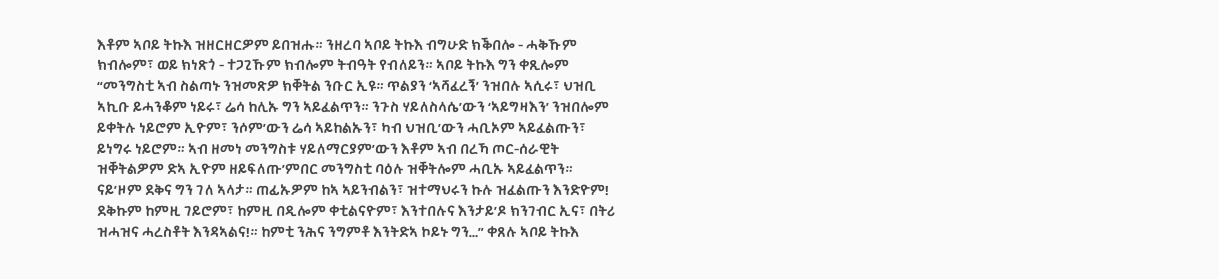እቶም ኣቦይ ትኩእ ዝዘርዘርዎም ይበዝሑ። ንዘረባ ኣቦይ ትኩእ ብግሁድ ክቕበሎ - ሓቅኹም ክብሎም፣ ወይ ክነጽጎ - ተጋጊኹም ክብሎም ትብዓት የብለይን። ኣቦይ ትኩእ ግን ቀጺሎም “መንግስቲ ኣብ ስልጣኑ ንዝመጽዎ ክቐትል ንቡር ኢዩ። ጥልያን ‘ኣሻፈረኝ’ ንዝበሉ ኣሲሩ፣ ህዝቢ ኣኪቡ ይሓንቆም ነይሩ፣ ሬሳ ከሊኡ ግን ኣይፈልጥን። ንጉስ ሃይለስላሴ’ውን ‘ኣይግዛእን’ ንዝበሎም ይቀትሉ ነይሮም ኢዮም፣ ንሶም’ውን ሬሳ ኣይከልኡን፣ ካብ ህዝቢ’ውን ሓቢኦም ኣይፈልጡን፣ ይነግሩ ነይሮም። ኣብ ዘመነ መንግስቱ ሃይለማርያም’ውን እቶም ኣብ በረኻ ጦር-ሰራዊት ዝቐትልዎም ድኣ ኢዮም ዘይፍለጡ’ምበር መንግስቲ ባዕሉ ዝቐትሎም ሓቢኡ ኣይፈልጥን። ናይ’ዞም ደቅና ግን ገለ ኣላታ። ጠፊኡዎም ከኣ ኣይንብልን፣ ዝተማህሩን ኩሉ ዝፈልጡን እንድዮም! ደቅኩም ከምዚ ገይሮም፣ ከምዚ በዲሎም ቀቲልናዮም፣ እንተበሉና እንታይ’ዶ ክንገብር ኢና፣ በትሪ ዝሓዝና ሓረስቶት እንዳኣልና!። ከምቲ ንሕና ንግምቶ እንትድኣ ኮይኑ ግን…” ቀጸሉ ኣቦይ ትኩእ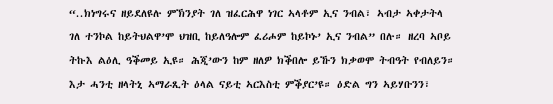“..ክነግሩና ዘይደለዩሉ ምኽንያት ገለ ዝፈርሕዋ ነገር ኣላቶም ኢና ንብል፣ ኣብታ ኣቀታትላ ገለ ተንኮል ከይትህልዋ’ሞ ህዝቢ ከይለዓሎም ፈሪሖም ከይኮኑ’ ኢና ንብል” በሉ። ዘረባ ኣቦይ ትኩእ ልዕሊ ዓቕመይ ኢዩ። ሕጂ’ውን ከም ዘለዎ ክቕበሎ ይኹን ክቃወሞ ትብዓት የብለይን። እታ ሓንቲ ዘላትኒ ኣማራጺት ዕላል ናይቲ ኣርእስቲ ምቕያር’ዩ። ዕድል ግን ኣይሃቡንን፣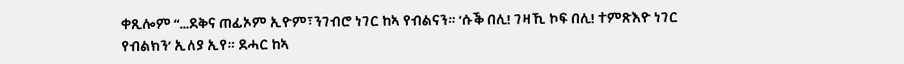ቀጺሎም “…ደቅና ጠፊኦም ኢዮም፣ንገብሮ ነገር ከኣ የብልናን። ‘ሱቕ በሊ! ገዛኺ ኮፍ በሊ! ተምጽእዮ ነገር የብልክን’ ኢለያ ኢየ። ደሓር ከኣ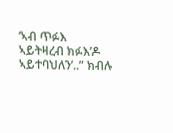‘ኣብ ጥፉእ ኣይትዛረብ ክፉእ’ዶ ኣይተባህለን’..” ክብሉ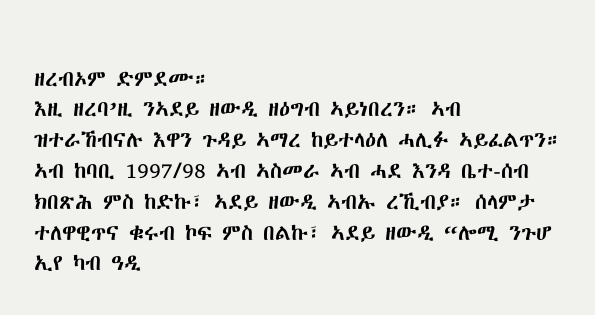ዘረብኦም ድምደሙ።
እዚ ዘረባ’ዚ ንኣደይ ዘውዲ ዘዕግብ ኣይነበረን። ኣብ ዝተራኸብናሉ እዋን ጉዳይ ኣማረ ከይተላዕለ ሓሊፉ ኣይፈልጥን። ኣብ ከባቢ 1997/98 ኣብ ኣስመራ ኣብ ሓደ እንዳ ቤተ-ሰብ ክበጽሕ ምስ ከድኩ፣ ኣደይ ዘውዲ ኣብኡ ረኺብያ። ሰላምታ ተለዋዊጥና ቁሩብ ኮፍ ምስ በልኩ፣ ኣደይ ዘውዲ “ሎሚ ንጉሆ ኢየ ካብ ዓዲ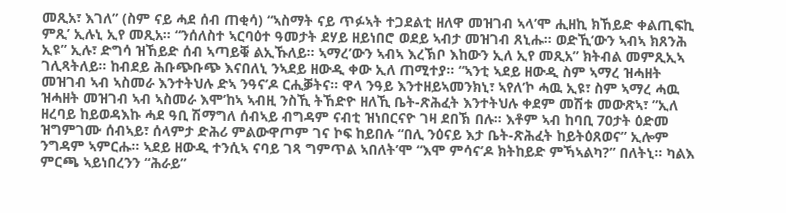መጺአ፣ እገለ” (ስም ናይ ሓደ ሰብ ጠቂሳ) “ኣስማት ናይ ጥፉኣት ተጋደልቲ ዘለዋ መዝገብ ኣላ’ሞ ሒዘኪ ክኸይድ ቀልጢፍኪ ምጺ’ ኢሉኒ ኢየ መጺአ። “ንሰለስተ ኣርባዕተ ዓመታት ደሃይ ዘይነበሮ ወደይ ኣብታ መዝገብ ጸኒሑ። ወድኺ‘ውን ኣብኣ ክጸንሕ ኢዩ” ኢሉ፣ ድግሳ ዝኸይድ ሰብ ኣጣይቑ ልኢኹለይ። ኣማረ’ውን ኣብኣ እረኽቦ እከውን ኢለ ኢየ መጺአ” ክትብል መምጺኢኣ ገሊጻትለይ። ከብደይ ሕቡጭቡጭ እናበለኒ ንኣደይ ዘውዲ ቀው ኢለ ጠሚተያ። “ኣንቲ ኣደይ ዘውዲ ስም ኣማረ ዝሓዘት መዝገብ ኣብ ኣስመራ እንተትህሉ ድኣ ንዓና’ዶ ርሒቓትና። ዋላ ንዓይ እንተዘይኣመንክኒ፣ ኣየለ’ኮ ሓዉ ኢዩ፣ ስም ኣማረ ሓዉ ዝሓዘት መዝገብ ኣብ ኣስመራ እሞ’ከኣ ኣብዚ ንስኺ ትኸድዮ ዘለኺ ቤት-ጽሕፈት እንተትህሉ ቀደም መሽቱ መውጽኣ፣ ”ኢለ ዘረባይ ከይወዳእኩ ሓደ ዓቢ ሽማግለ ሰብኣይ ብግዳም ናብቲ ዝነበርናዮ ገዛ ደበኽ በሉ። እቶም ኣብ ከባቢ 70ታት ዕድመ ዝግምገሙ ሰብኣይ፣ ሰላምታ ድሕሪ ምልውዋጦም ገና ኮፍ ከይበሉ “በሊ ንዕናይ እታ ቤት-ጽሕፈት ከይትዕጸወና” ኢሎም ንግዳም ኣምርሑ። ኣደይ ዘውዲ ተንሲኣ ናባይ ገጻ ግምጥል ኣበለት’ሞ “እሞ ምሳና’ዶ ክትከይድ ምኻኣልካ?” በለትኒ። ካልእ ምርጫ ኣይነበረንን “ሕራይ”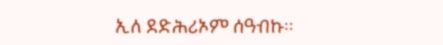ኢለ ደድሕሪኦም ሰዓብኩ።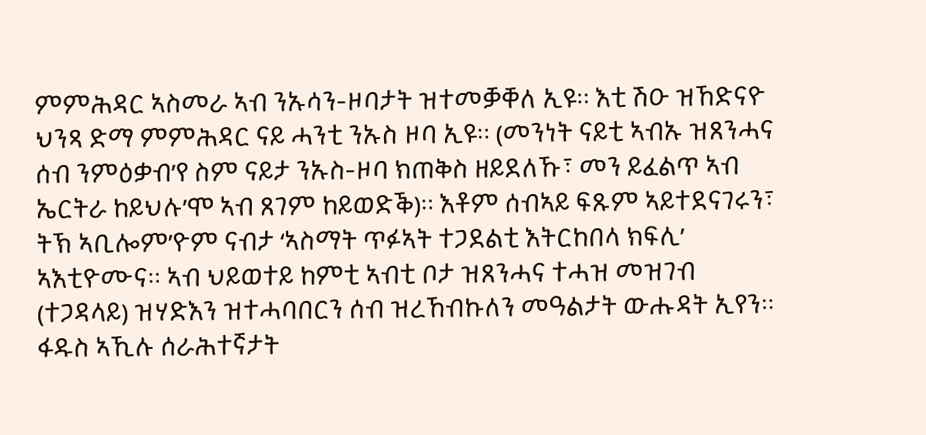ምምሕዳር ኣስመራ ኣብ ንኡሳን-ዞባታት ዝተመቓቐለ ኢዩ። እቲ ሽዑ ዝኸድናዮ ህንጻ ድማ ምምሕዳር ናይ ሓንቲ ንኡስ ዞባ ኢዩ። (መንነት ናይቲ ኣብኡ ዝጸንሓና ሰብ ንምዕቃብ’የ ስም ናይታ ንኡስ-ዞባ ክጠቅስ ዘይደለኹ፣ መን ይፈልጥ ኣብ ኤርትራ ከይህሉ’ሞ ኣብ ጸገም ከይወድቕ)። እቶም ሰብኣይ ፍጹም ኣይተደናገሩን፣ ትኽ ኣቢሎም’ዮም ናብታ ‘ኣስማት ጥፉኣት ተጋደልቲ እትርከበላ ክፍሊ’ ኣእቲዮሙና። ኣብ ህይወተይ ከምቲ ኣብቲ ቦታ ዝጸንሓና ተሓዝ መዝገብ (ተጋዳላይ) ዝሃድእን ዝተሓባበርን ሰብ ዝረኸብኩለን መዓልታት ውሑዳት ኢየን። ፋዱስ ኣኺሉ ሰራሕተኛታት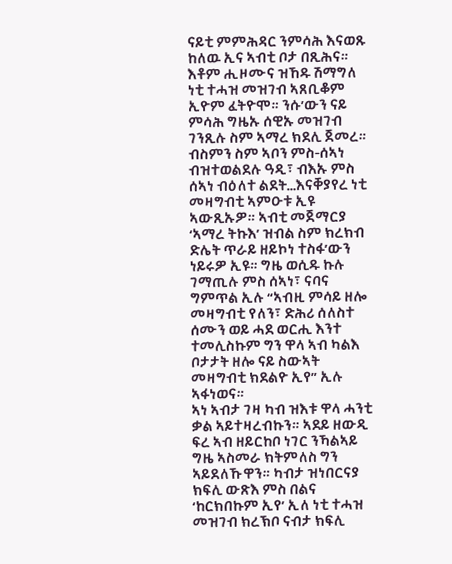ናይቲ ምምሕዳር ንምሳሕ እናወጹ ከለዉ ኢና ኣብቲ ቦታ በጺሕና። እቶም ሒዞሙና ዝኸዱ ሽማግለ ነቲ ተሓዝ መዝገብ ኣጸቢቆም ኢዮም ፈትዮሞ። ንሱ’ውን ናይ ምሳሕ ግዜኡ ሰዊኡ መዝገብ ገንጺሉ ስም ኣማረ ክደሊ ጀመረ። ብስምን ስም ኣቦን ምስ-ሰኣነ ብዝተወልደሉ ዓዲ፣ ብእኡ ምስ ሰኣነ ብዕለተ ልደት…እናቐያየረ ነቲ መዛግብቲ ኣምዑቱ ኢዩ ኣውጺኡዎ። ኣብቲ መጀማርያ ‘ኣማረ ትኩእ’ ዝብል ስም ክረክብ ድሌት ጥራይ ዘይኮነ ተስፋ’ውን ነይሩዎ ኢዩ። ግዜ ወሲዱ ኩሉ ገማጢሉ ምስ ሰኣነ፣ ናባና ግምጥል ኢሉ “ኣብዚ ምሳይ ዘሎ መዛግብቲ የለን፣ ድሕሪ ሰለስተ ሰሙን ወይ ሓደ ወርሒ እንተ ተመሊስኩም ግን ዋላ ኣብ ካልእ ቦታታት ዘሎ ናይ ስውኣት መዛግብቲ ክደልዮ ኢየ” ኢሉ ኣፋነወና።
ኣነ ኣብታ ገዛ ካብ ዝእቱ ዋላ ሓንቲ ቃል ኣይተዛረብኩን። ኣደይ ዘውዲ ፍረ ኣብ ዘይርከቦ ነገር ንኻልኣይ ግዜ ኣስመራ ክትምለስ ግን ኣይደለኹዋን። ካብታ ዝነበርናያ ክፍሊ ውጽእ ምስ በልና ‘ከርክበኩም ኢየ’ ኢለ ነቲ ተሓዝ መዝገብ ክረኽቦ ናብታ ክፍሊ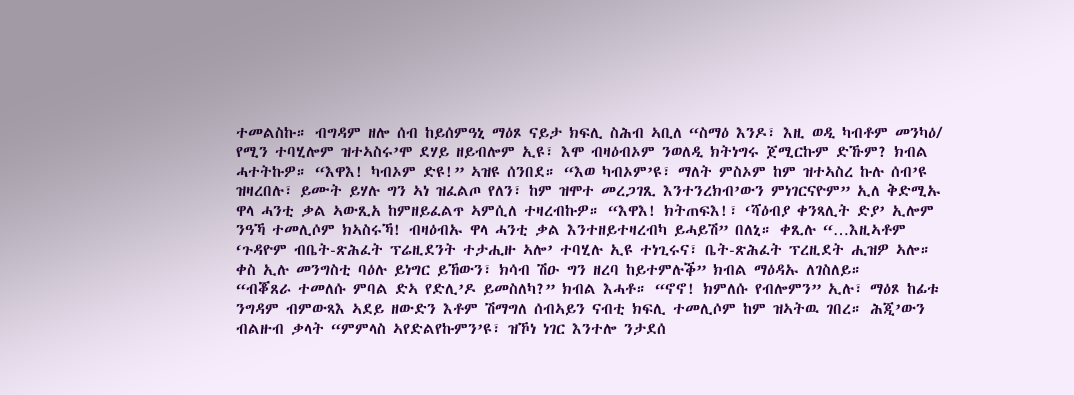ተመልስኩ። ብግዳም ዘሎ ሰብ ከይሰምዓኒ ማዕጾ ናይታ ክፍሊ ስሕብ ኣቢለ “ስማዕ እንዶ፣ እዚ ወዲ ካብቶም መንካዕ/ የሚን ተባሂሎም ዝተኣስሩ’ሞ ደሃይ ዘይብሎም ኢዩ፣ እሞ ብዛዕብኦም ንወለዲ ክትነግሩ ጀሚርኩም ድኹም? ክብል ሓተትኩዎ። “እዋእ! ካብኦም ድዩ!” ኣዝዩ ሰንበደ። “እወ ካብኦም’ዩ፣ ማለት ምስኦም ከም ዝተኣስረ ኩሉ ሰብ’ዩ ዝዛረበሉ፣ ይሙት ይሃሉ ግን ኣነ ዝፈልጦ የለን፣ ከም ዝሞተ መረጋገጺ እንተንረክብ’ውን ምነገርናዮም” ኢለ ቅድሚኡ ዋላ ሓንቲ ቃል ኣውጺአ ከምዘይፈልጥ ኣምሲለ ተዛረብኩዎ። “እዋእ! ክትጠፍእ!፣ ‘ሻዕብያ ቀንጻሊት ድያ’ ኢሎም ንዓኻ ተመሊሶም ክኣስሩኻ! ብዛዕብኡ ዋላ ሓንቲ ቃል እንተዘይተዛረብካ ይሓይሽ” በለኒ። ቀጺሉ “…እዚኣቶም ‘ጉዳዮም ብቤት-ጽሕፈት ፕሬዚደንት ተታሒዙ ኣሎ’ ተባሂሉ ኢዩ ተነጊሩና፣ ቤት-ጽሕፈት ፕረዚደት ሒዝዎ ኣሎ። ቀስ ኢሉ መንግስቲ ባዕሉ ይነግር ይኸውን፣ ክሳብ ሽዑ ግን ዘረባ ከይተምሉቕ” ክብል ማዕዳኡ ለገስለይ።
“ብቖጸራ ተመለሱ ምባል ድኣ የድሊ’ዶ ይመስለካ?” ክብል እሓቶ። “ኖኖ! ክምለሱ የብሎምን” ኢሉ፣ ማዕጾ ከፊቱ ንግዳም ብምውጻእ ኣደይ ዘውድን እቶም ሽማግለ ሰብኣይን ናብቲ ክፍሊ ተመሊሶም ከም ዝኣትዉ ገበረ። ሕጂ’ውን ብልዙብ ቃላት “ምምላስ ኣየድልየኩምን’ዩ፣ ዝኾነ ነገር እንተሎ ንታደሰ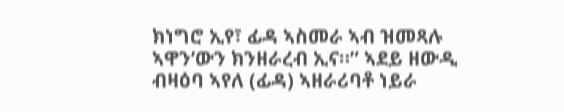ክነግሮ ኢየ፣ ፊዳ ኣስመራ ኣብ ዝመጻሉ ኣዋን’ውን ክንዘራረብ ኢና።” ኣደይ ዘውዲ ብዛዕባ ኣየለ (ፊዳ) ኣዘራሪባቶ ነይራ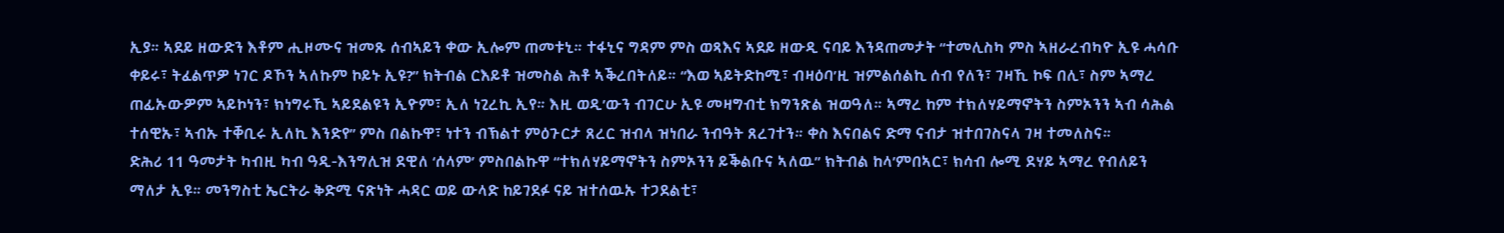ኢያ። ኣደይ ዘውድን እቶም ሒዞሙና ዝመጹ ሰብኣይን ቀው ኢሎም ጠመቱኒ። ተፋኒና ግዳም ምስ ወጻእና ኣደይ ዘውዲ ናባይ እንዳጠመታት “ተመሊስካ ምስ ኣዘራረብካዮ ኢዩ ሓሳቡ ቀይሩ፣ ትፈልጥዎ ነገር ዶኾን ኣለኩም ኮይኑ ኢዩ?” ክትብል ርእይቶ ዝመስል ሕቶ ኣቕረበትለይ። “እወ ኣይትድከሚ፣ ብዛዕባ’ዚ ዝምልሰልኪ ሰብ የለን፣ ገዛኺ ኮፍ በሊ፣ ስም ኣማረ ጠፊኡውዎም ኣይኮነን፣ ክነግሩኺ ኣይደልዩን ኢዮም፣ ኢለ ነጊረኪ ኢየ። እዚ ወዲ’ውን ብገርሁ ኢዩ መዛግብቲ ክግንጽል ዝወዓለ። ኣማረ ከም ተክለሃይማኖትን ስምኦንን ኣብ ሳሕል ተሰዊኡ፣ ኣብኡ ተቐቢሩ ኢለኪ እንድየ” ምስ በልኩዋ፣ ነተን ብኽልተ ምዕጉርታ ጸረር ዝብላ ዝነበራ ንብዓት ጸረገተን። ቀስ እናበልና ድማ ናብታ ዝተበገስናላ ገዛ ተመለስና።
ድሕሪ 11 ዓመታት ካብዚ ካብ ዓዲ-እንግሊዝ ደዊለ ‘ሰላም’ ምስበልኩዋ “ተክለሃይማኖትን ስምኦንን ይቕልቡና ኣለዉ” ክትብል ከላ’ምበኣር፣ ክሳብ ሎሚ ደሃይ ኣማረ የብለይን ማለታ ኢዩ። መንግስቲ ኤርትራ ቅድሚ ናጽነት ሓዳር ወይ ውላድ ከይገደፉ ናይ ዝተሰዉኡ ተጋደልቲ፣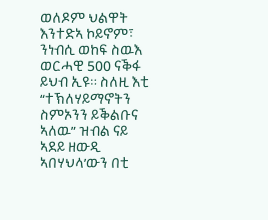ወለዶም ህልዋት እንተድኣ ኮይኖም፣ ንነብሲ ወከፍ ስዉእ ወርሓዊ 500 ናቕፋ ይህብ ኢዩ። ስለዚ እቲ “ተኽለሃይማኖትን ስምኦንን ይቕልቡና ኣለዉ” ዝብል ናይ ኣደይ ዘውዲ ኣበሃህላ’ውን በቲ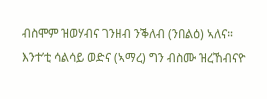ብስሞም ዝወሃብና ገንዘብ ንቕለብ (ንበልዕ) ኣለና። እንተ’ቲ ሳልሳይ ወድና (ኣማረ) ግን ብስሙ ዝረኸብናዮ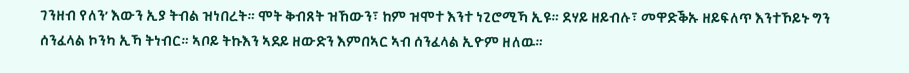ገንዘብ የለን’ እውን ኢያ ትብል ዝነበረት። ሞት ቅብጸት ዝኸውን፣ ከም ዝሞተ እንተ ነጊሮሚኻ ኢዩ። ደሃይ ዘይብሉ፣ መዋድቕኡ ዘይፍለጥ እንተኾይኑ ግን ሰንፈላል ኮንካ ኢኻ ትነብር። ኣቦይ ትኩእን ኣደይ ዘውድን እምበኣር ኣብ ሰንፈላል ኢዮም ዘለዉ።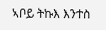ኣቦይ ትኩእ እንተስ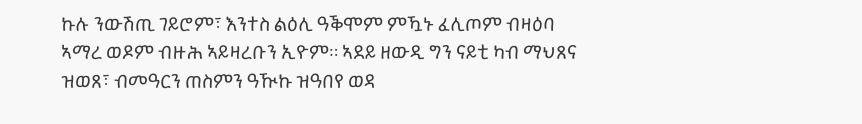ኩሉ ንውሽጢ ገይሮም፣ እንተስ ልዕሊ ዓቕሞም ምዃኑ ፈሊጦም ብዛዕባ ኣማረ ወዶም ብዙሕ ኣይዛረቡን ኢዮም። ኣደይ ዘውዲ ግን ናይቲ ካብ ማህጸና ዝወጸ፣ ብመዓርን ጠስምን ዓዂኩ ዝዓበየ ወዳ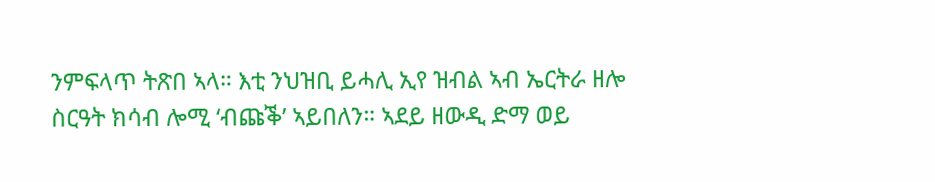ንምፍላጥ ትጽበ ኣላ። እቲ ንህዝቢ ይሓሊ ኢየ ዝብል ኣብ ኤርትራ ዘሎ ስርዓት ክሳብ ሎሚ ‘ብጩቕ’ ኣይበለን። ኣደይ ዘውዲ ድማ ወይ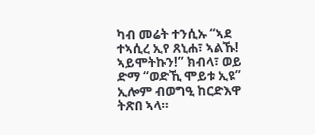ካብ መሬት ተንሲኡ “ኣደ ተኣሲረ ኢየ ጸኒሐ፣ ኣልኹ! ኣይሞትኩን!” ክብላ፣ ወይ ድማ “ወድኺ ሞይቱ ኢዩ” ኢሎም ብወግዒ ከርድእዋ ትጽበ ኣላ።